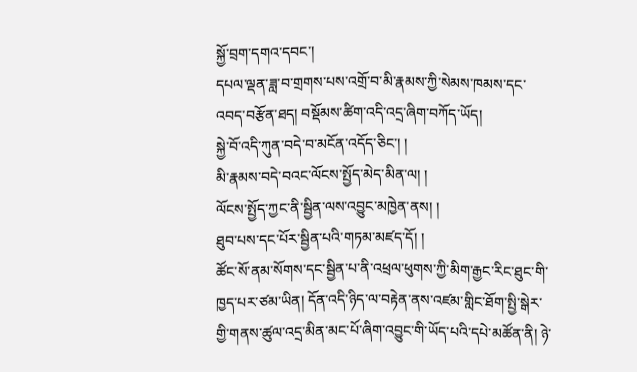སྐྱོ་བྲག་དགའ་དབང་།
དཔལ་ལྡན་ཟླ་བ་གྲགས་པས་འགྲོ་བ་མི་རྣམས་ཀྱི་སེམས་ཁམས་དང་འབད་བརྩོན་ཐད། བསྡོམས་ཚིག་འདི་འདྲ་ཞིག་བཀོད་ཡོད།
སྐྱེ་བོ་འདི་ཀུན་བདེ་བ་མངོན་འདོད་ཅིང་། །
མི་རྣམས་བདེ་བའང་ལོངས་སྤྱོད་མེད་མིན་ལ། །
ལོངས་སྤྱོད་ཀྱང་ནི་སྦྱིན་ལས་འབྱུང་མཁྱེན་ནས། །
ཐུབ་པས་དང་པོར་སྦྱིན་པའི་གཏམ་མཛད་དོ། །
ཚོང་སོ་ནམ་སོགས་དང་སྦྱིན་པ་ནི་འཕྲལ་ཕུགས་ཀྱི་མིག་རྒྱང་རིང་ཐུང་གི་ཁྱད་པར་ཙམ་ཡིན། དོན་འདི་ཉིད་ལ་བརྟེན་ནས་འཛམ་གླིང་ཐོག་སྤྱི་སྒེར་གྱི་གནས་ཚུལ་འདྲ་མིན་མང་པོ་ཞིག་འབྱུང་གི་ཡོད་པའི་དཔེ་མཚོན་ནི། ཉེ་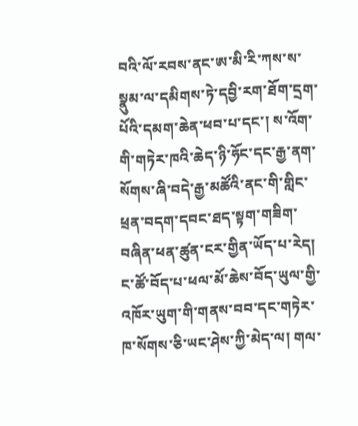བའི་ལོ་རབས་ནང་ཨ་མི་རི་ཀས་ས་སྣུམ་ལ་དམིགས་ཏེ་དབྱི་རག་ཐོག་དྲག་པོའི་དམག་ཆེན་ཕབ་པ་དང་། ས་འོག་གི་གཏེར་ཁའི་ཆེད་ཉི་ཧོང་དང་རྒྱ་ནག་སོགས་ཞི་བདེ་རྒྱ་མཚོའི་ནང་གི་གླིང་ཕྲན་བདག་དབང་ཐད་སྟག་གཟིག་བཞིན་ཕན་ཚུན་ངར་གྱིན་ཡོད་པ་རེད།
ང་ཚོ་བོད་པ་ཕལ་མོ་ཆེས་བོད་ཡུལ་གྱི་འཁོར་ཡུག་གི་གནས་བབ་དང་གཏེར་ཁ་སོགས་ཅི་ཡང་ཤེས་ཀྱི་མེད་ལ། གལ་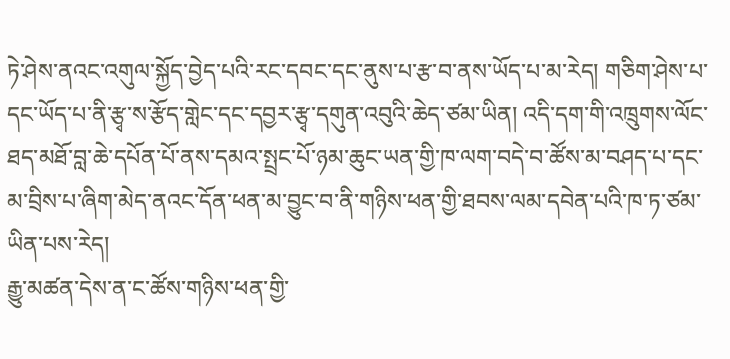ཏེ་ཤེས་ནའང་འགུལ་སྐྱོད་བྱེད་པའི་རང་དབང་དང་ནུས་པ་རྩ་བ་ནས་ཡོད་པ་མ་རེད། གཅིག་ཤེས་པ་དང་ཡོད་པ་ནི་རྩྭ་ས་རྩོད་གླེང་དང་དབྱར་རྩྭ་དགུན་འབུའི་ཆེད་ཙམ་ཡིན། འདི་དག་གི་འཁྲུགས་ལོང་ཐད་མཐོ་བླ་ཆེ་དཔོན་པོ་ནས་དམའ་སྤྲང་པོ་ཉམ་ཆུང་ཡན་གྱི་ཁ་ལག་བདེ་བ་ཚོས་མ་བཤད་པ་དང་མ་བྲིས་པ་ཞིག་མེད་ནའང་དོན་ཕན་མ་བྱུང་བ་ནི་གཉིས་ཕན་གྱི་ཐབས་ལམ་དབེན་པའི་ཁ་ཏ་ཙམ་ཡིན་པས་རེད།
རྒྱུ་མཚན་དེས་ན་ང་ཚོས་གཉིས་ཕན་གྱི་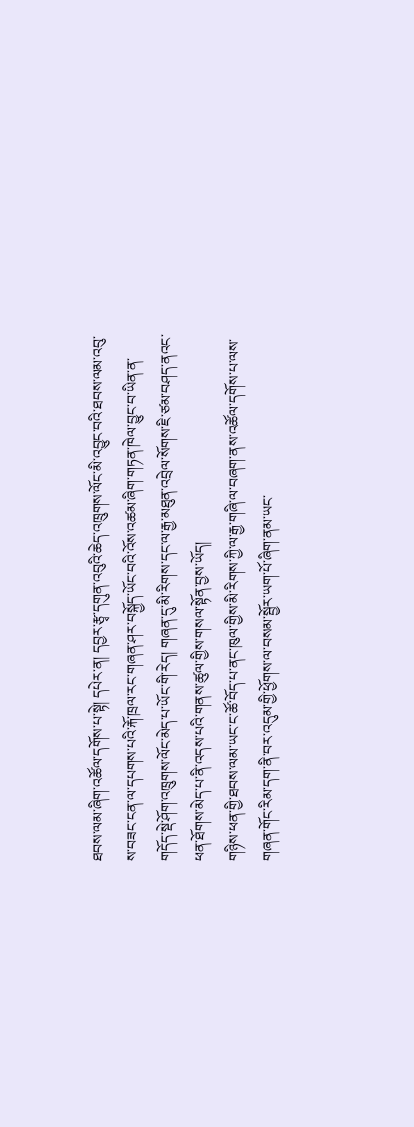ཐབས་ལམ་ཞིག་འཚོལ་དགོས་པ་སྟེ། དཔེར་ན། དབྱར་རྩྭ་དགུན་འབུའི་ཆེད་འཁྲུགས་ལོང་མི་འབྱུང་བའི་ཐབས་ལམ་འབུ་ས་བཟང་ངན་ལ་དཔགས་པའི་རྐོ་ཁྲལ་རང་གཞན་ཤར་བསྐྱོད་ཡོང་བའི་འོས་འཚམ་ཞིག་གཏན་ཁེལ་བྱུང་བ་ཡིན་ན་གདོད་སྡེ་ཤོག་འཁྲུགས་ལོང་མེད་པ་ཡོང་གི་རེད། གཞན་དུ་མི་རིགས་དང་ལ་རྒྱ་མཐུན་འབྲེལ་སོགས་ཇི་ཙམ་བཤད་ནའང་ཕན་ཐོགས་མེད་པ་ནི་འདས་པའི་གནས་ཚུལ་གྱིས་གསལ་སྟོན་བྱས་ཡོད།
གཉིས་ཕན་གྱི་ཐབས་ལམ་ཡང་ང་ཚོ་བོད་པ་ནང་ཁུལ་གྱིས་མི་རིགས་ཀྱི་ལ་རྒྱ་གཞི་ལ་བཞག་ནས་འཚོལ་དགོས་པ་ལས་གཞན་གོང་རིམ་དག་ནི་བར་འདུམ་གྱི་ཕྱོགས་ལ་བསམ་སྦྱོར་ཡག་པོ་ཞིག་ནམ་ཡང་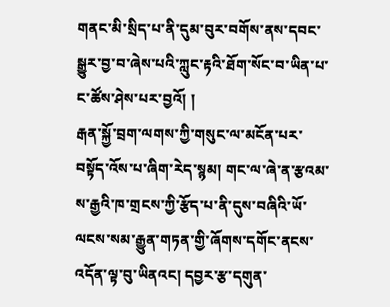གནང་མི་སྲིད་པ་ནི་དུམ་བུར་བགོས་ནས་དབང་སྒྱུར་བྱ་བ་ཞེས་པའི་ཀླུང་རྟའི་ཐོག་སོང་བ་ཡིན་པ་ང་ཚོས་ཤེས་པར་བྱའོ། །
རྒན་སྐྱོ་བྲག་ལགས་ཀྱི་གསུང་ལ་མངོན་པར་བསྟོད་འོས་པ་ཞིག་རེད་སྙམ། གང་ལ་ཞེ་ན་རྩའམ་ས་རྒྱའི་ཁ་གྲངས་ཀྱི་རྩོད་པ་ནི་དུས་བཞིའི་ཡོ་ལངས་སམ་རྒྱུན་གཏན་གྱི་ཞོགས་དགོང་ནངས་འདོན་ལྟ་བུ་ཡིནའང། དབྱར་རྩ་དགུན་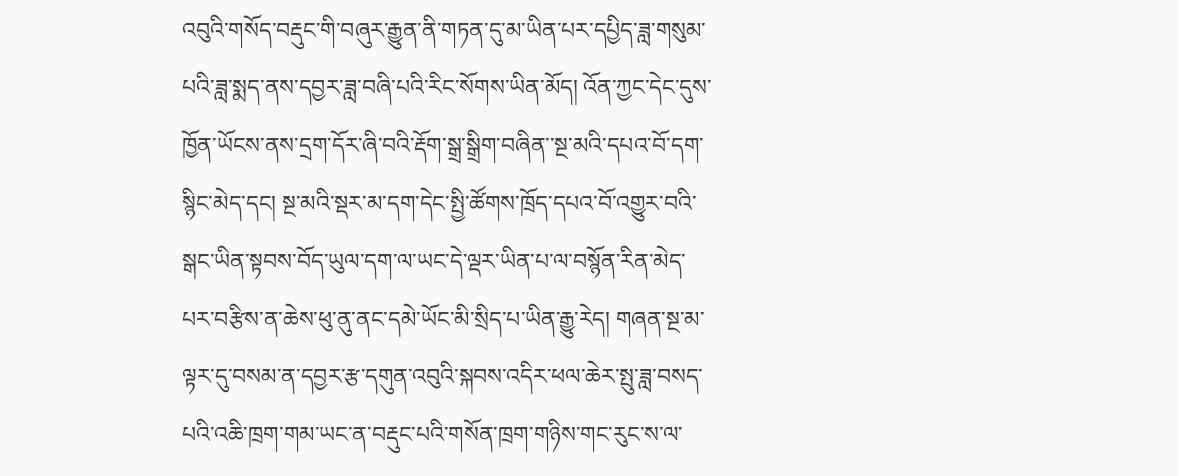འབུའི་གསོད་བརྡུང་གི་བཞུར་རྒྱུན་ནི་གཏན་དུ་མ་ཡིན་པར་དཔྱིད་ཟླ་གསུམ་པའི་ཟླ་སྨད་ནས་དབྱར་ཟླ་བཞི་པའི་རིང་སོགས་ཡིན་མོད། འོན་ཀྱང་དེང་དུས་ཁྱོན་ཡོངས་ནས་དྲག་དོར་ཞི་བའི་རྡོག་སྒྲ་སྒྲིག་བཞིན་་སྔ་མའི་དཔའ་བོ་དག་སྙིང་མེད་དང། སྔ་མའི་སྡར་མ་དག་དེང་སྤྱི་ཚོགས་ཁྲོད་དཔའ་བོ་འགྱུར་བའི་སྒང་ཡིན་སྟབས་བོད་ཡུལ་དག་ལ་ཡང་དེ་ལྡར་ཡིན་པ་ལ་བསྙོན་རིན་མེད་པར་བརྩིས་ན་ཆེས་ཕུ་ནུ་ནང་དམེ་ཡོང་མི་སྲིད་པ་ཡིན་རྒྱུ་རེད། གཞན་སྔ་མ་ལྟར་དུ་བསམ་ན་དབྱར་རྩ་དགུན་འབུའི་སྐབས་འདིར་ཕལ་ཆེར་སྤུ་ཟླ་བསད་པའི་འཆི་ཁྲག་གམ་ཡང་ན་བརྡུང་པའི་གསོན་ཁྲག་གཉིས་གང་རུང་ས་ལ་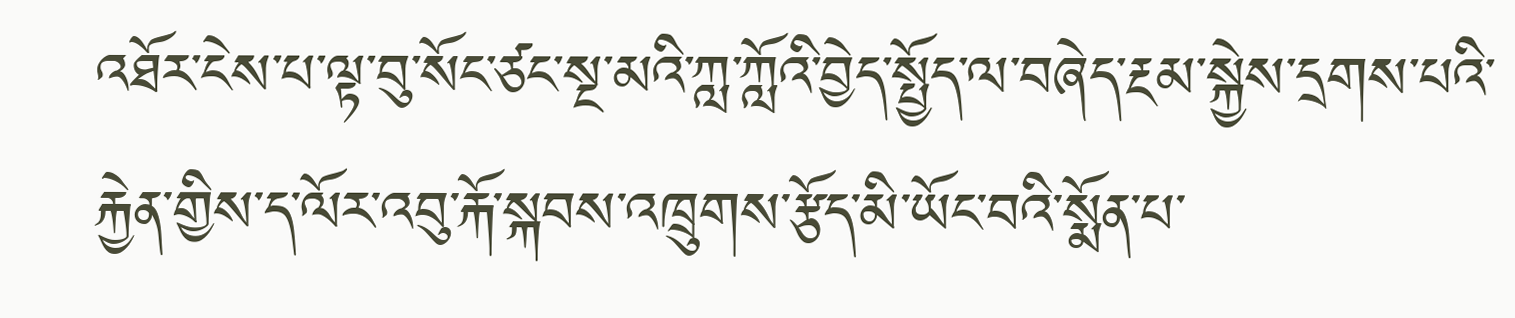འཐོར་ངེས་པ་ལྟ་བུ་སོང་ཙང་སྔ་མའི་ཀླ་ཀློའི་བྱེད་སྤྱོད་ལ་བཞེད་རྔམ་སྐྱེས་དྲགས་པའི་རྐྱེན་གྱིས་ད་ལོར་འབུ་རྐོ་སྐབས་འཁྲུགས་རྩོད་མི་ཡོང་བའི་སྨོན་པ་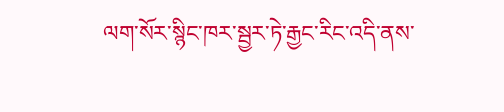ལག་སོར་སྙིང་ཁར་སྦྱར་ཏེ་རྒྱང་རིང་འདི་ནས་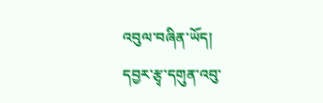འབུལ་བཞིན་ཡོད།
དབྱར་རྩྭ་དགུན་འབུ་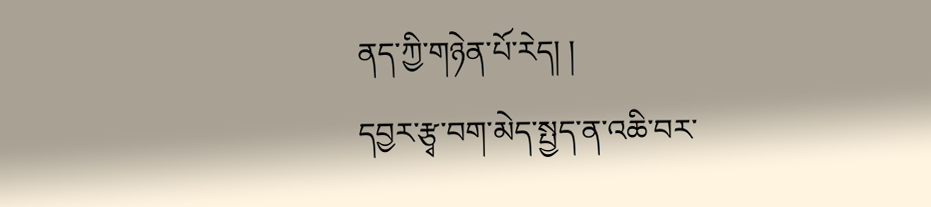ནད་ཀྱི་གཉེན་པོ་རེད། །
དབྱར་རྩྭ་བག་མེད་སྤྱད་ན་འཆི་བར་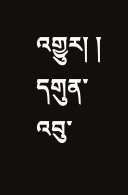འགྱུར། །
དགུན་འབུ་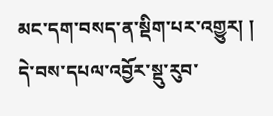མང་དག་བསད་ན་སྡིག་པར་འགྱུར། །
དེ་བས་དཔལ་འབྱོར་སྡུ་རུབ་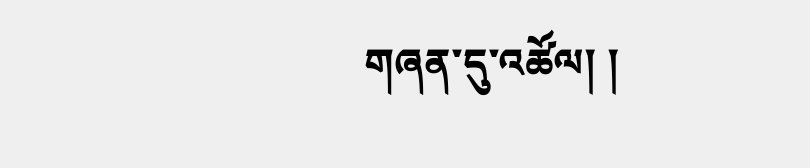གཞན་དུ་འཚོལ། །